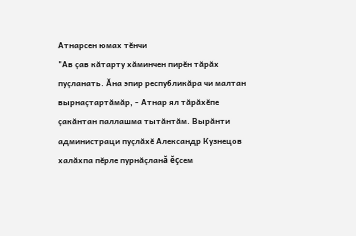Атнарсен юмах тĕнчи
"Ав çав кăтарту хăминчен пирĕн тăрăх пуçланать. Ăна эпир республикăра чи малтан вырнаçтартăмăр, - Атнар ял тăрăхĕпе çакăнтан паллашма тытăнтăм. Вырăнти администраци пуçлăхĕ Александр Кузнецов халăхпа пĕрле пурнăçланă ĕçсем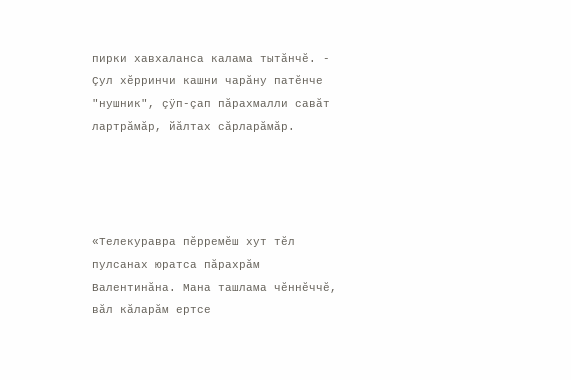пирки хавхаланса калама тытăнчĕ. - Çул хĕрринчи кашни чарăну патĕнче "нушник", çÿп-çап пăрахмалли савăт лартрăмăр, йăлтах сăрларăмăр.




«Телекуравра пĕрремĕш хут тĕл пулсанах юратса пăрахрăм Валентинăна. Мана ташлама чĕннĕччĕ, вăл кăларăм ертсе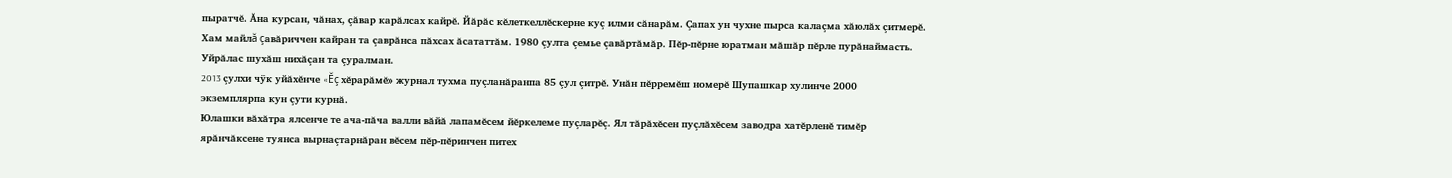пыратчĕ. Ăна курсан, чăнах, çăвар карăлсах кайрĕ. Йăрăс кĕлеткеллĕскерне куç илми сăнарăм. Çапах ун чухне пырса калаçма хăюлăх çитмерĕ. Хам майлă çавăриччен кайран та çаврăнса пăхсах ăсататтăм. 1980 çулта çемье çавăртăмăр. Пĕр-пĕрне юратман мăшăр пĕрле пурăнаймасть. Уйрăлас шухăш нихăçан та çуралман.
2013 çулхи чÿк уйăхĕнче «Ĕç хĕрарăмĕ» журнал тухма пуçланăранпа 85 çул çитрĕ. Унăн пĕрремĕш номерĕ Шупашкар хулинче 2000 экземплярпа кун çути курнă.
Юлашки вăхăтра ялсенче те ача-пăча валли вăйă лапамĕсем йĕркелеме пуçларĕç. Ял тăрăхĕсен пуçлăхĕсем заводра хатĕрленĕ тимĕр ярăнчăксене туянса вырнаçтарнăран вĕсем пĕр-пĕринчен питех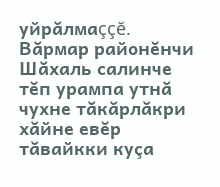уйрăлмаççĕ. Вăрмар районĕнчи Шăхаль салинче тĕп урампа утнă чухне тăкăрлăкри хăйне евĕр тăвайкки куçа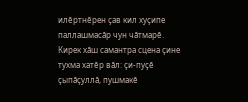илĕртнĕрен çав кил хуçипе паллашмасăр чун чăтмарĕ.
Кирек хăш самантра сцена çине тухма хатĕр вăл: çи-пуçĕ çыпăçуллă, пушмакĕ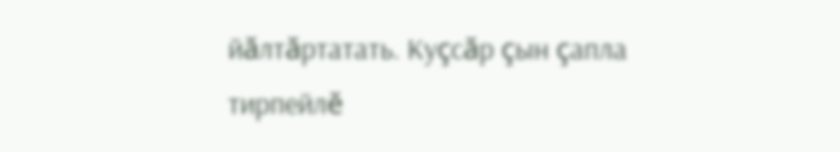йăлтăртатать. Куçсăр çын çапла тирпейлĕ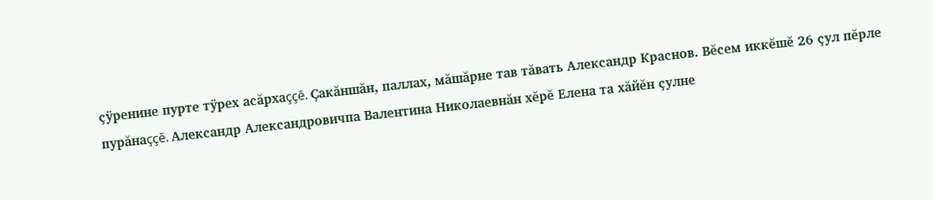çÿренине пурте тÿрех асăрхаççĕ. Çакăншăн, паллах, мăшăрне тав тăвать Александр Краснов. Вĕсем иккĕшĕ 26 çул пĕрле пурăнаççĕ. Александр Александровичпа Валентина Николаевнăн хĕрĕ Елена та хăйĕн çулне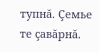тупнă. Çемье те çавăрнă.